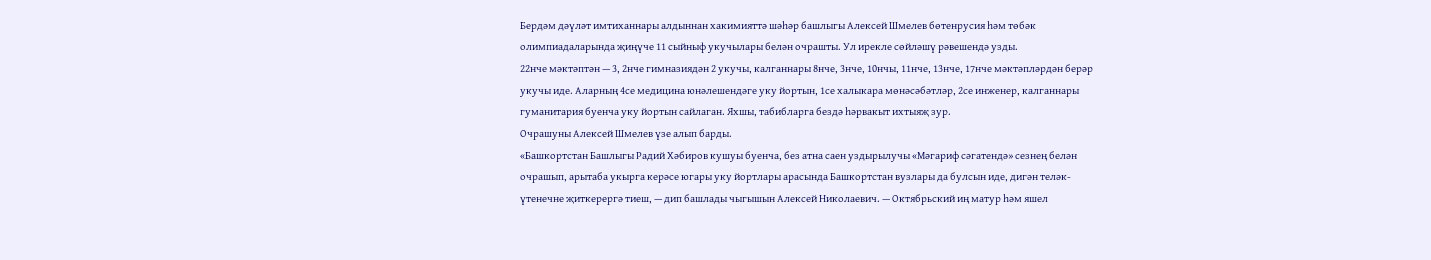Бердәм дәүләт имтиханнары алдыннан хакимияттә шәһәр башлыгы Алексей Шмелев бөтенрусия һәм төбәк олимпиадаларында җиңүче 11 сыйныф укучылары белән очрашты. Ул ирекле сөйләшү рәвешендә узды.
22нче мәктәптән — 3, 2нче гимназиядән 2 укучы, калганнары 8нче, 3нче, 10нчы, 11нче, 13нче, 17нче мәктәпләрдән берәр укучы иде. Аларның 4се медицина юнәлешендәге уку йортын, 1се халыкара мөнәсәбәтләр, 2се инженер, калганнары гуманитария буенча уку йортын сайлаган. Яхшы, табибларга бездә һәрвакыт ихтыяҗ зур.
Очрашуны Алексей Шмелев үзе алып барды.
«Башкортстан Башлыгы Радий Хәбиров кушуы буенча, без атна саен уздырылучы «Мәгариф сәгатендә» сезнең белән очрашып, арытаба укырга керәсе югары уку йортлары арасында Башкортстан вузлары да булсын иде, дигән теләк-үтенечне җиткерергә тиеш, — дип башлады чыгышын Алексей Николаевич. — Октябрьский иң матур һәм яшел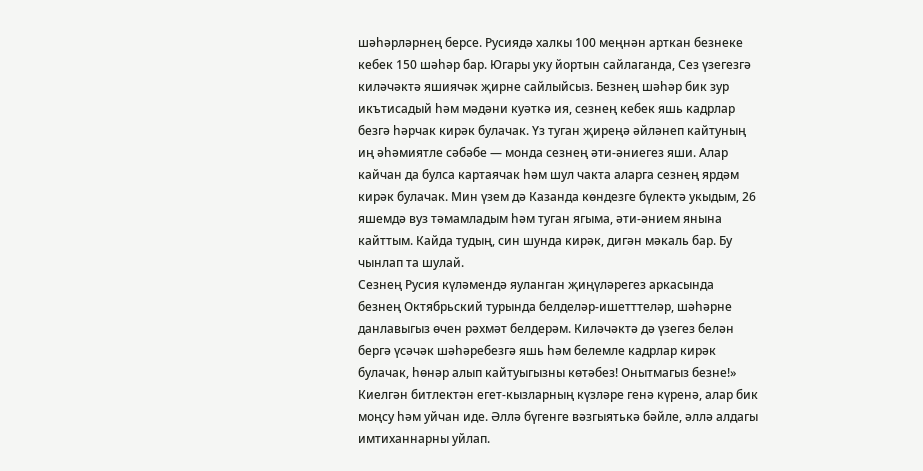шәһәрләрнең берсе. Русиядә халкы 100 меңнән арткан безнеке кебек 150 шәһәр бар. Югары уку йортын сайлаганда, Сез үзегезгә киләчәктә яшиячәк җирне сайлыйсыз. Безнең шәһәр бик зур икътисадый һәм мәдәни куәткә ия, сезнең кебек яшь кадрлар безгә һәрчак кирәк булачак. Үз туган җиреңә әйләнеп кайтуның иң әһәмиятле сәбәбе — монда сезнең әти-әниегез яши. Алар кайчан да булса картаячак һәм шул чакта аларга сезнең ярдәм кирәк булачак. Мин үзем дә Казанда көндезге бүлектә укыдым, 26 яшемдә вуз тәмамладым һәм туган ягыма, әти-әнием янына кайттым. Кайда тудың, син шунда кирәк, дигән мәкаль бар. Бу чынлап та шулай.
Сезнең Русия күләмендә яуланган җиңүләрегез аркасында безнең Октябрьский турында белделәр-ишетттеләр, шәһәрне данлавыгыз өчен рәхмәт белдерәм. Киләчәктә дә үзегез белән бергә үсәчәк шәһәребезгә яшь һәм белемле кадрлар кирәк булачак, һөнәр алып кайтуыгызны көтәбез! Онытмагыз безне!»
Киелгән битлектән егет-кызларның күзләре генә күренә, алар бик моңсу һәм уйчан иде. Әллә бүгенге вәзгыятькә бәйле, әллә алдагы имтиханнарны уйлап.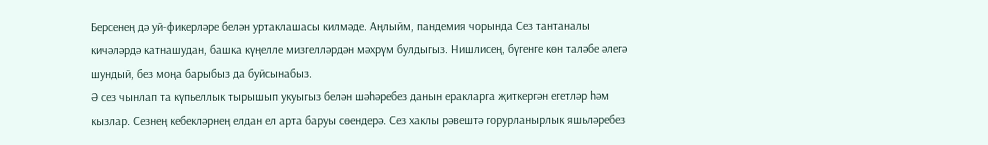Берсенең дә уй-фикерләре белән уртаклашасы килмәде. Аңлыйм, пандемия чорында Сез тантаналы кичәләрдә катнашудан, башка күңелле мизгелләрдән мәхрүм булдыгыз. Нишлисең, бүгенге көн таләбе әлегә шундый, без моңа барыбыз да буйсынабыз.
Ә сез чынлап та күпьеллык тырышып укуыгыз белән шәһәребез данын еракларга җиткергән егетләр һәм кызлар. Сезнең кебекләрнең елдан ел арта баруы сөендерә. Сез хаклы рәвештә горурланырлык яшьләребез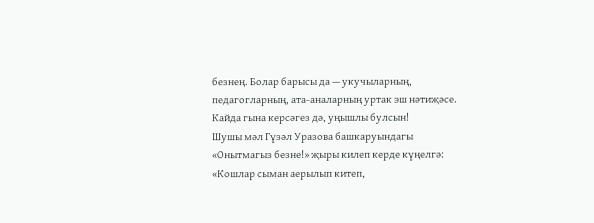безнең. Болар барысы да — укучыларның, педагогларның, ата-аналарның уртак эш нәтиҗәсе. Кайда гына керсәгез дә, уңышлы булсын!
Шушы мәл Гүзәл Уразова башкаруындагы «Онытмагыз безне!» җыры килеп керде күңелгә: «Кошлар сыман аерылып китеп,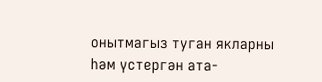онытмагыз туган якларны һәм үстергән ата-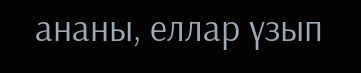ананы, еллар үзып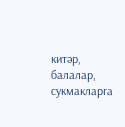китәр, балалар, сукмакларга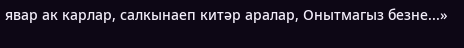явар ак карлар, салкынаеп китәр аралар, Онытмагыз безне...»